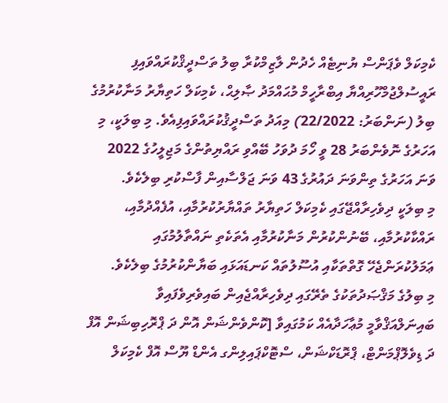ކެމިކަލް ވެޕަންސް ޔުނިޓެއް ހެދުން ލާޒިމްކުރާ ބިލު ތަސްދީޤްކުރައްވައިފި
ރައީސުލްޖުމްހޫރިއްޔާ އިބްރާހީމް މުޙައްމަދު ޞާލިޙް، ކެމިކަލް ހަތިޔާރު މަނާކުރުމުގެ ބިލު (ނަންބަރު: 22/2022) މިއަދު ތަސްދީޤުކުރައްވައިފިއެވެ. މި ބިލަކީ، މި އަހަރުގެ ނޮވެންބަރު 28 ވީ ހޯމަ ދުވަހު ބޭއްވި ރައްޔިތުންގެ މަޖިލީހުގެ 2022 ވަނަ އަހަރުގެ ތިންވަނަ ދައުރުގެ 43 ވަނަ ޖަލްސާއިން ފާސްކުރި ބިލެކެވެ.
މި ބިލަކީ ދިވެހިރާއްޖޭގައި ކެމިކަލް ހަތިޔާރު ތައްޔާރުކުރުމާއި، އުފެއްދުމާއި، ރައްކާކުރުމާއި، ބޭނުންކުރުން މަނާކުރުމާއި އެތަކެތި ނައްތާލުމުގައި ޢަމަލުކުރަންޖެހޭ ގޮތްތަކާއި އުސޫލުތައް ކަނޑައަޅައި ބަޔާންކުރުމުގެ ބިލެކެވެ.
މި ބިލުގެ މަޤްޞަދުތަކުގެ ތެރޭގައި ދިވެހިރާއްޖެއިން ބައިވެރިވެފައިވާ ބައިނަލްއަޤްވާމީ މުޢާހަދާއެއް ކަމުގައިވާ [ކޮންވެންޝަން އޮން ދަ ޕްރޮހިބިޝަން އޮފް ދަ ޑިވެލޮޕްމަންޓް، ޕްރޮޑަކްޝަން، ސްޓޮކްޕައިލިންގ އެންޑް ޔޫސް އޮފް ކެމިކަލް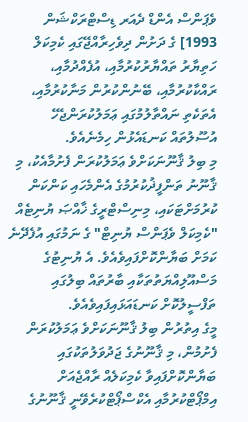ވެޕަންސް އެންޑް ދެއަރ ޑިސްޓްރަކްޝަން 1993] ގެ ދަށުން ދިވެހިރާއްޖޭގައި ކެމިކަލް ހަތިޔާރު ތައްޔާރުކުރުމާއި، އުފެއްދުމާއި، ރައްކާކުރުމާއި، ބޭނުންކުރުން މަނާކުރުމާއި، އެތަކެތި ނައްތާލުމުގައި ޢަމަލުކުރަންޖެހޭ އުސޫލުތައް ކަނޑައެޅުން ހިމެނެއެވެ.
މި ބިލު ޤާނޫނަކަށްވެ ޢަމަލުކުރަން ފެށުމާއެކު، މި ޤާނޫނު ތަންފީޛުކުރުމުގެ އެންމެހައި ކަންކަން ކުރުމަށްޓަކައި، މިނިސްޓްރީގެ ޚާއްޞަ ޔުނިޓެއް "ކެމިކަލް ވެޕަންސް ޔުނިޓް" ގެ ނަމުގައި އުފެދޭނެ ކަމަށް ބަޔާންކޮށްފައިވެއެވެ. އެ ޔުނިޓުގެ މަސްއޫލިއްޔަތުތަކާއި ބާރުތައް ބިލުގައި ތަފްސީލުކޮށް ކަނޑައަޅައިފައިވެއެވެ.
މީގެ އިތުރުން ބިލު ޤާނޫނަކަށްވެ ޢަމަލުކުރަން ފެށުމުން، މި ޤާނޫނުގެ ޖަދުވަލުތަކުގައި ބަޔާންކޮށްފައިވާ ކެމިކަލެއް ރާއްޖެއަށް އިމްޕޯޓްކުރުމާއި އެކްސްޕޯޓްކުރެވޭނީ ޤާނޫނުގެ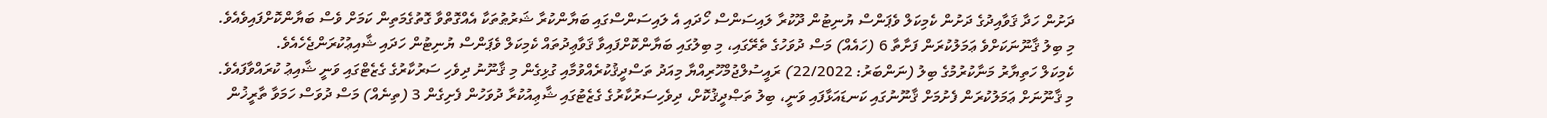ދަށުން ހަދާ ޤަވާއިދުގެ ދަށުން ކެމިކަލް ވެޕަންސް ޔުނިޓުން ދޫކުރާ ލައިސަންސް ހޯދައި އެ ލައިސަންސްގައި ބަޔާންކުރާ ޝަރުޠުތަކާ އެއްގޮތްވާ ގޮތުގެމަތިން ކަމަށް ވެސް ބަޔާންކޮށްފައިވެއެވެ.
މި ބިލު ޤާނޫނަކަށްވެ ޢަމަލުކުރަން ފަށާތާ 6 (ހައެއް) މަސް ދުވަހުގެ ތެރޭގައި، މި ބިލުގައި ބަޔާންކޮށްފައިވާ ޤަވާޢިދުތައް ކެމިކަލް ވެޕަންސް ޔުނިޓުން ހަދައި ޝާއިޢުކުރަންޖެހެއެވެ.
ކެމިކަލް ހަތިޔާރު މަނާކުރުމުގެ ބިލު (ނަންބަރު: 22/2022) ރައީސުލްޖުމްހޫރިއްޔާ މިއަދު ތަސްދީޤުކުރެއްވުމާއި ގުޅިގެން މި ޤާނޫނު ދިވެހި ސަރުކާރުގެ ގެޒެޓްގައި ވަނީ ޝާއިޢު ކުރައްވާފައެވެ.
މި ޤާނޫނަށް ޢަމަލުކުރަން ފެށުމަށް ޤާނޫނުގައި ކަނޑައަޅާފައި ވަނީ، ބިލު ތަޞްދީޤުކޮށް، ދިވެހިސަރުކާރުގެ ގެޒެޓުގައި ޝާޢިއުކުރާ ދުވަހުން ފެށިގެން 3 (ތިނެއް) މަސް ދުވަސް ހަމަވާ ތާރީޚުން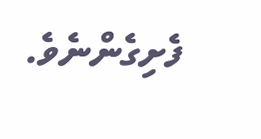ފެށިގެންނެވެ.